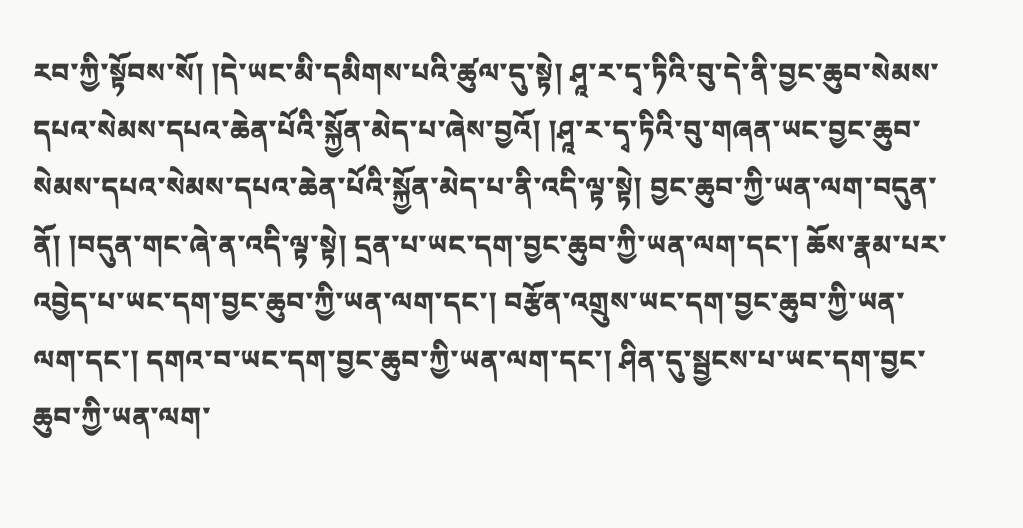རབ་ཀྱི་སྟོབས་སོ། །དེ་ཡང་མི་དམིགས་པའི་ཚུལ་དུ་སྟེ། ཤཱ་ར་དྭ་ཏིའི་བུ་དེ་ནི་བྱང་ཆུབ་སེམས་དཔའ་སེམས་དཔའ་ཆེན་པོའི་སྐྱོན་མེད་པ་ཞེས་བྱའོ། །ཤཱ་ར་དྭ་ཏིའི་བུ་གཞན་ཡང་བྱང་ཆུབ་སེམས་དཔའ་སེམས་དཔའ་ཆེན་པོའི་སྐྱོན་མེད་པ་ནི་འདི་ལྟ་སྟེ། བྱང་ཆུབ་ཀྱི་ཡན་ལག་བདུན་ནོ། །བདུན་གང་ཞེ་ན་འདི་ལྟ་སྟེ། དྲན་པ་ཡང་དག་བྱང་ཆུབ་ཀྱི་ཡན་ལག་དང་། ཆོས་རྣམ་པར་འབྱེད་པ་ཡང་དག་བྱང་ཆུབ་ཀྱི་ཡན་ལག་དང་། བརྩོན་འགྲུས་ཡང་དག་བྱང་ཆུབ་ཀྱི་ཡན་ལག་དང་། དགའ་བ་ཡང་དག་བྱང་ཆུབ་ཀྱི་ཡན་ལག་དང་། ཤིན་དུ་སྦྱངས་པ་ཡང་དག་བྱང་ཆུབ་ཀྱི་ཡན་ལག་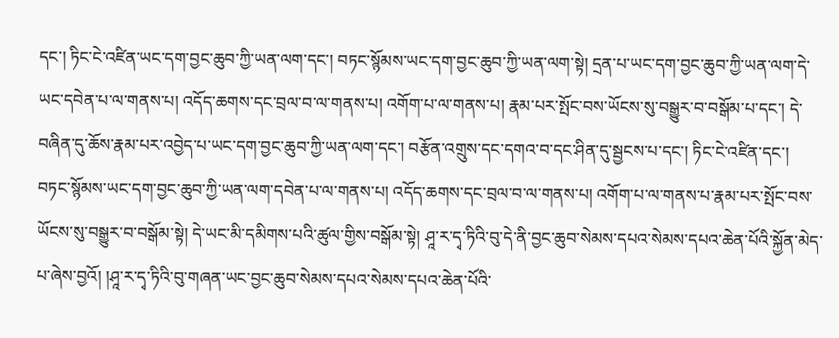དང་། ཏིང་ངེ་འཛིན་ཡང་དག་བྱང་ཆུབ་ཀྱི་ཡན་ལག་དང་། བཏང་སྙོམས་ཡང་དག་བྱང་ཆུབ་ཀྱི་ཡན་ལག་སྟེ། དྲན་པ་ཡང་དག་བྱང་ཆུབ་ཀྱི་ཡན་ལག་དེ་ཡང་དབེན་པ་ལ་གནས་པ། འདོད་ཆགས་དང་བྲལ་བ་ལ་གནས་པ། འགོག་པ་ལ་གནས་པ། རྣམ་པར་སྤོང་བས་ཡོངས་སུ་བསྒྱུར་བ་བསྒོམ་པ་དང་། དེ་བཞིན་དུ་ཆོས་རྣམ་པར་འབྱེད་པ་ཡང་དག་བྱང་ཆུབ་ཀྱི་ཡན་ལག་དང་། བརྩོན་འགྲུས་དང་དགའ་བ་དང་ཤིན་དུ་སྦྱངས་པ་དང་། ཏིང་ངེ་འཛིན་དང་། བཏང་སྙོམས་ཡང་དག་བྱང་ཆུབ་ཀྱི་ཡན་ལག་དབེན་པ་ལ་གནས་པ། འདོད་ཆགས་དང་བྲལ་བ་ལ་གནས་པ། འགོག་པ་ལ་གནས་པ་རྣམ་པར་སྤོང་བས་ཡོངས་སུ་བསྒྱུར་བ་བསྒོམ་སྟེ། དེ་ཡང་མི་དམིགས་པའི་ཚུལ་གྱིས་བསྒོམ་སྟེ། ཤཱ་ར་དྭ་ཏིའི་བུ་དེ་ནི་བྱང་ཆུབ་སེམས་དཔའ་སེམས་དཔའ་ཆེན་པོའི་སྐྱོན་མེད་པ་ཞེས་བྱའོ། །ཤཱ་ར་དྭ་ཏིའི་བུ་གཞན་ཡང་བྱང་ཆུབ་སེམས་དཔའ་སེམས་དཔའ་ཆེན་པོའི་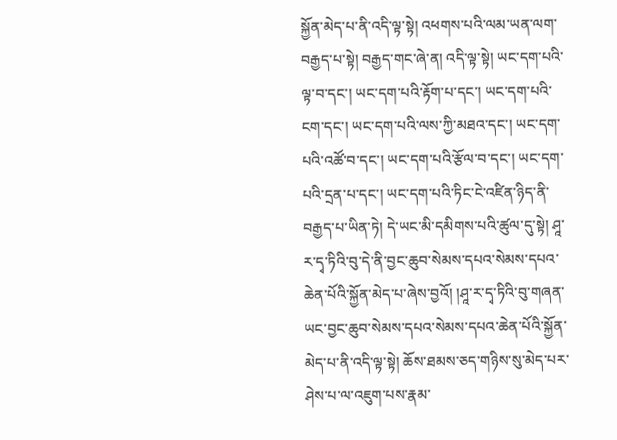སྐྱོན་མེད་པ་ནི་འདི་ལྟ་སྟེ། འཕགས་པའི་ལམ་ཡན་ལག་བརྒྱད་པ་སྟེ། བརྒྱད་གང་ཞེ་ན། འདི་ལྟ་སྟེ། ཡང་དག་པའི་ལྟ་བ་དང་། ཡང་དག་པའི་རྟོག་པ་དང་། ཡང་དག་པའི་ངག་དང་། ཡང་དག་པའི་ལས་ཀྱི་མཐའ་དང་། ཡང་དག་པའི་འཚོ་བ་དང་། ཡང་དག་པའི་རྩོལ་བ་དང་། ཡང་དག་པའི་དྲན་པ་དང་། ཡང་དག་པའི་ཏིང་ངེ་འཛིན་ཉིད་ནི་བརྒྱད་པ་ཡིན་ཏེ། དེ་ཡང་མི་དམིགས་པའི་ཚུལ་དུ་སྟེ། ཤཱ་ར་དྭ་ཏིའི་བུ་དེ་ནི་བྱང་ཆུབ་སེམས་དཔའ་སེམས་དཔའ་ཆེན་པོའི་སྐྱོན་མེད་པ་ཞེས་བྱའོ། །ཤཱ་ར་དྭ་ཏིའི་བུ་གཞན་ཡང་བྱང་ཆུབ་སེམས་དཔའ་སེམས་དཔའ་ཆེན་པོའི་སྐྱོན་མེད་པ་ནི་འདི་ལྟ་སྟེ། ཆོས་ཐམས་ཅད་གཉིས་སུ་མེད་པར་ཤེས་པ་ལ་འཇུག་པས་རྣམ་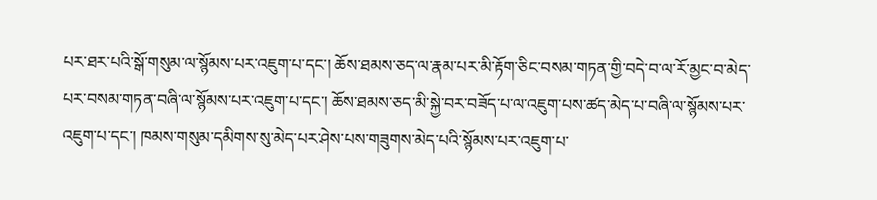པར་ཐར་པའི་སྒོ་གསུམ་ལ་སྙོམས་པར་འཇུག་པ་དང་། ཆོས་ཐམས་ཅད་ལ་རྣམ་པར་མི་རྟོག་ཅིང་བསམ་གཏན་གྱི་བདེ་བ་ལ་རོ་མྱང་བ་མེད་པར་བསམ་གཏན་བཞི་ལ་སྙོམས་པར་འཇུག་པ་དང་། ཆོས་ཐམས་ཅད་མི་སྐྱེ་བར་བཟོད་པ་ལ་འཇུག་པས་ཚད་མེད་པ་བཞི་ལ་སྙོམས་པར་འཇུག་པ་དང་། ཁམས་གསུམ་དམིགས་སུ་མེད་པར་ཤེས་པས་གཟུགས་མེད་པའི་སྙོམས་པར་འཇུག་པ་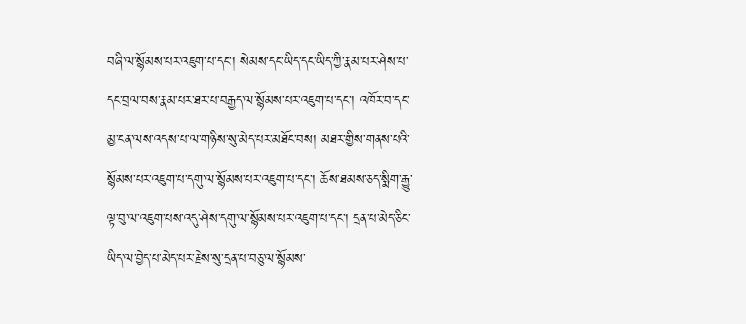བཞི་ལ་སྙོམས་པར་འཇུག་པ་དང་། སེམས་དང་ཡིད་དང་ཡིད་ཀྱི་རྣམ་པར་ཤེས་པ་དང་བྲལ་བས་རྣམ་པར་ཐར་པ་བརྒྱད་ལ་སྙོམས་པར་འཇུག་པ་དང་། འཁོར་བ་དང་མྱ་ངན་ལས་འདས་པ་ལ་གཉིས་སུ་མེད་པར་མཐོང་བས། མཐར་གྱིས་གནས་པའི་སྙོམས་པར་འཇུག་པ་དགུ་ལ་སྙོམས་པར་འཇུག་པ་དང་། ཆོས་ཐམས་ཅད་སྨིག་རྒྱུ་ལྟ་བུ་ལ་འཇུག་པས་འདུ་ཤེས་དགུ་ལ་སྙོམས་པར་འཇུག་པ་དང་། དྲན་པ་མེད་ཅིང་ཡིད་ལ་བྱེད་པ་མེད་པར་རྗེས་སུ་དྲན་པ་བཅུ་ལ་སྙོམས་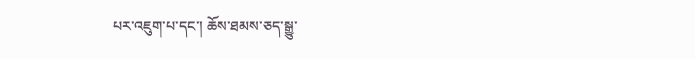པར་འཇུག་པ་དང་། ཆོས་ཐམས་ཅད་སྒྱུ་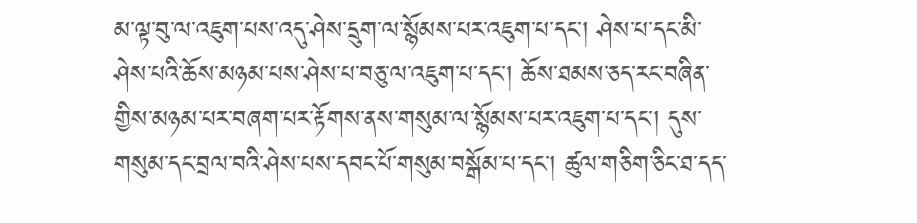མ་ལྟ་བུ་ལ་འཇུག་པས་འདུ་ཤེས་དྲུག་ལ་སྙོམས་པར་འཇུག་པ་དང་། ཤེས་པ་དང་མི་ཤེས་པའི་ཆོས་མཉམ་པས་ཤེས་པ་བཅུ་ལ་འཇུག་པ་དང་། ཆོས་ཐམས་ཅད་རང་བཞིན་གྱིས་མཉམ་པར་བཞག་པར་རྟོགས་ནས་གསུམ་ལ་སྙོམས་པར་འཇུག་པ་དང་། དུས་གསུམ་དང་བྲལ་བའི་ཤེས་པས་དབང་པོ་གསུམ་བསྒོམ་པ་དང་། ཚུལ་གཅིག་ཅིང་ཐ་དད་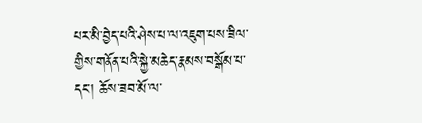པར་མི་བྱེད་པའི་ཤེས་པ་ལ་འཇུག་པས་ཟིལ་གྱིས་གནོན་པའི་སྐྱེ་མཆེད་རྣམས་བསྒོམ་པ་དང་། ཆོས་ཟབ་མོ་ལ་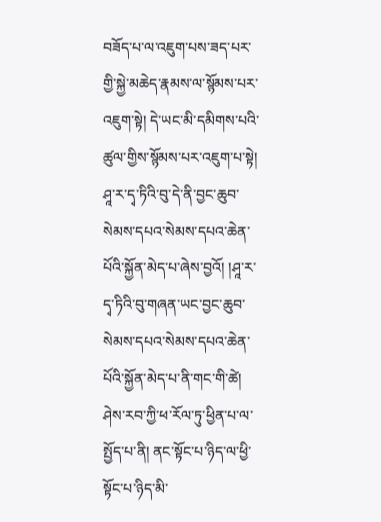བཟོད་པ་ལ་འཇུག་པས་ཟད་པར་གྱི་སྐྱེ་མཆེད་རྣམས་ལ་སྙོམས་པར་འཇུག་སྟེ། དེ་ཡང་མི་དམིགས་པའི་ཚུལ་གྱིས་སྙོམས་པར་འཇུག་པ་སྟེ། ཤཱ་ར་དྭ་ཏིའི་བུ་དེ་ནི་བྱང་ཆུབ་སེམས་དཔའ་སེམས་དཔའ་ཆེན་པོའི་སྐྱོན་མེད་པ་ཞེས་བྱའོ། །ཤཱ་ར་དྭ་ཏིའི་བུ་གཞན་ཡང་བྱང་ཆུབ་སེམས་དཔའ་སེམས་དཔའ་ཆེན་པོའི་སྐྱོན་མེད་པ་ནི་གང་གི་ཚེ། ཤེས་རབ་ཀྱི་ཕ་རོལ་ཏུ་ཕྱིན་པ་ལ་སྤྱོད་པ་ནི། ནང་སྟོང་པ་ཉིད་ལ་ཕྱི་སྟོང་པ་ཉིད་མི་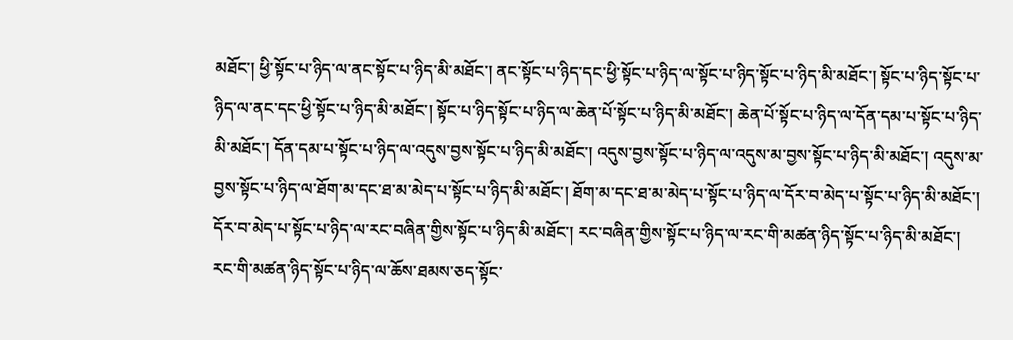མཐོང་། ཕྱི་སྟོང་པ་ཉིད་ལ་ནང་སྟོང་པ་ཉིད་མི་མཐོང་། ནང་སྟོང་པ་ཉིད་དང་ཕྱི་སྟོང་པ་ཉིད་ལ་སྟོང་པ་ཉིད་སྟོང་པ་ཉིད་མི་མཐོང་། སྟོང་པ་ཉིད་སྟོང་པ་ཉིད་ལ་ནང་དང་ཕྱི་སྟོང་པ་ཉིད་མི་མཐོང་། སྟོང་པ་ཉིད་སྟོང་པ་ཉིད་ལ་ཆེན་པོ་སྟོང་པ་ཉིད་མི་མཐོང་། ཆེན་པོ་སྟོང་པ་ཉིད་ལ་དོན་དམ་པ་སྟོང་པ་ཉིད་མི་མཐོང་། དོན་དམ་པ་སྟོང་པ་ཉིད་ལ་འདུས་བྱས་སྟོང་པ་ཉིད་མི་མཐོང་། འདུས་བྱས་སྟོང་པ་ཉིད་ལ་འདུས་མ་བྱས་སྟོང་པ་ཉིད་མི་མཐོང་། འདུས་མ་བྱས་སྟོང་པ་ཉིད་ལ་ཐོག་མ་དང་ཐ་མ་མེད་པ་སྟོང་པ་ཉིད་མི་མཐོང་། ཐོག་མ་དང་ཐ་མ་མེད་པ་སྟོང་པ་ཉིད་ལ་དོར་བ་མེད་པ་སྟོང་པ་ཉིད་མི་མཐོང་། དོར་བ་མེད་པ་སྟོང་པ་ཉིད་ལ་རང་བཞིན་གྱིས་སྟོང་པ་ཉིད་མི་མཐོང་། རང་བཞིན་གྱིས་སྟོང་པ་ཉིད་ལ་རང་གི་མཚན་ཉིད་སྟོང་པ་ཉིད་མི་མཐོང་། རང་གི་མཚན་ཉིད་སྟོང་པ་ཉིད་ལ་ཆོས་ཐམས་ཅད་སྟོང་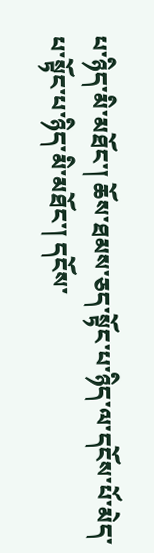པ་ཉིད་མི་མཐོང་། ཆོས་ཐམས་ཅད་སྟོང་པ་ཉིད་ལ་དངོས་པོ་མེད་པ་སྟོང་པ་ཉིད་མི་མཐོང་། དངོས་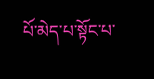པོ་མེད་པ་སྟོང་པ་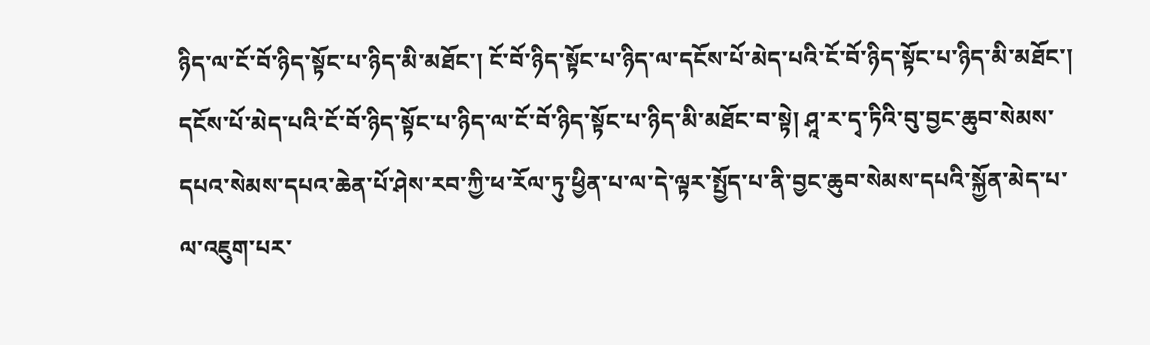ཉིད་ལ་ངོ་བོ་ཉིད་སྟོང་པ་ཉིད་མི་མཐོང་། ངོ་བོ་ཉིད་སྟོང་པ་ཉིད་ལ་དངོས་པོ་མེད་པའི་ངོ་བོ་ཉིད་སྟོང་པ་ཉིད་མི་མཐོང་། དངོས་པོ་མེད་པའི་ངོ་བོ་ཉིད་སྟོང་པ་ཉིད་ལ་ངོ་བོ་ཉིད་སྟོང་པ་ཉིད་མི་མཐོང་བ་སྟེ། ཤཱ་ར་དྭ་ཏིའི་བུ་བྱང་ཆུབ་སེམས་དཔའ་སེམས་དཔའ་ཆེན་པོ་ཤེས་རབ་ཀྱི་ཕ་རོལ་ཏུ་ཕྱིན་པ་ལ་དེ་ལྟར་སྤྱོད་པ་ནི་བྱང་ཆུབ་སེམས་དཔའི་སྐྱོན་མེད་པ་ལ་འཇུག་པར་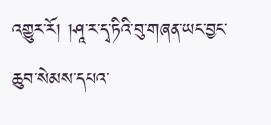འགྱུར་རོ། །ཤཱ་ར་དྭ་ཏིའི་བུ་གཞན་ཡང་བྱང་ཆུབ་སེམས་དཔའ་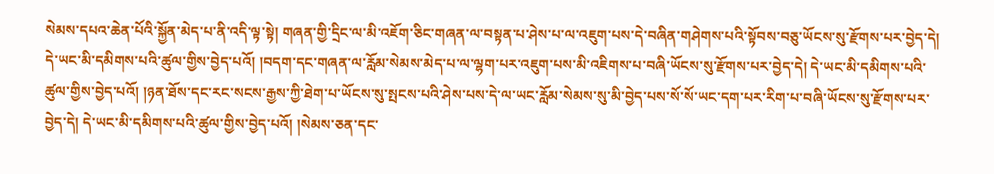སེམས་དཔའ་ཆེན་པོའི་སྐྱོན་མེད་པ་ནི་འདི་ལྟ་སྟེ། གཞན་གྱི་དྲིང་ལ་མི་འཇོག་ཅིང་གཞན་ལ་བསྟན་པ་ཤེས་པ་ལ་འཇུག་པས་དེ་བཞིན་གཤེགས་པའི་སྟོབས་བཅུ་ཡོངས་སུ་རྫོགས་པར་བྱེད་དེ། དེ་ཡང་མི་དམིགས་པའི་ཚུལ་གྱིས་བྱེད་པའོ། །བདག་དང་གཞན་ལ་རློམ་སེམས་མེད་པ་ལ་ལྷག་པར་འཇུག་པས་མི་འཇིགས་པ་བཞི་ཡོངས་སུ་རྫོགས་པར་བྱེད་དེ། དེ་ཡང་མི་དམིགས་པའི་ཚུལ་གྱིས་བྱེད་པའོ། །ཉན་ཐོས་དང་རང་སངས་རྒྱས་ཀྱི་ཐེག་པ་ཡོངས་སུ་སྤངས་པའི་ཤེས་པས་དེ་ལ་ཡང་རློམ་སེམས་སུ་མི་བྱེད་པས་སོ་སོ་ཡང་དག་པར་རིག་པ་བཞི་ཡོངས་སུ་རྫོགས་པར་བྱེད་དེ། དེ་ཡང་མི་དམིགས་པའི་ཚུལ་གྱིས་བྱེད་པའོ། །སེམས་ཅན་དང་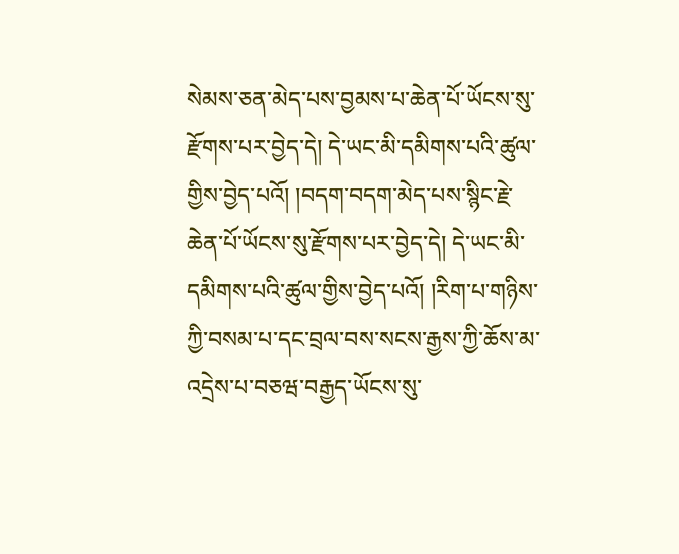སེམས་ཅན་མེད་པས་བྱམས་པ་ཆེན་པོ་ཡོངས་སུ་རྫོགས་པར་བྱེད་དེ། དེ་ཡང་མི་དམིགས་པའི་ཚུལ་གྱིས་བྱེད་པའོ། །བདག་བདག་མེད་པས་སྙིང་རྗེ་ཆེན་པོ་ཡོངས་སུ་རྫོགས་པར་བྱེད་དེ། དེ་ཡང་མི་དམིགས་པའི་ཚུལ་གྱིས་བྱེད་པའོ། །རིག་པ་གཉིས་ཀྱི་བསམ་པ་དང་བྲལ་བས་སངས་རྒྱས་ཀྱི་ཆོས་མ་འདྲེས་པ་བཅཝ་བརྒྱད་ཡོངས་སུ་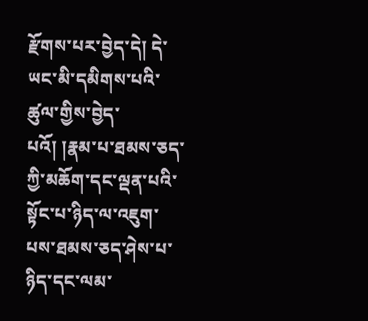རྫོགས་པར་བྱེད་དེ། དེ་ཡང་མི་དམིགས་པའི་ཚུལ་གྱིས་བྱེད་པའོ། །རྣམ་པ་ཐམས་ཅད་ཀྱི་མཆོག་དང་ལྡན་པའི་སྟོང་པ་ཉིད་ལ་འཇུག་པས་ཐམས་ཅད་ཤེས་པ་ཉིད་དང་ལམ་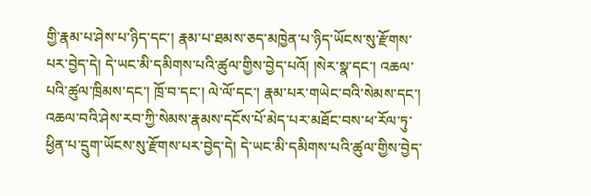གྱི་རྣམ་པ་ཤེས་པ་ཉིད་དང་། རྣམ་པ་ཐམས་ཅད་མཁྱེན་པ་ཉིད་ཡོངས་སུ་རྫོགས་པར་བྱེད་དེ། དེ་ཡང་མི་དམིགས་པའི་ཚུལ་གྱིས་བྱེད་པའོ། །སེར་སྣ་དང་། འཆལ་པའི་ཚུལ་ཁྲིམས་དང་། ཁྲོ་བ་དང་། ལེ་ལོ་དང་། རྣམ་པར་གཡེང་བའི་སེམས་དང་། འཆལ་བའི་ཤེས་རབ་ཀྱི་སེམས་རྣམས་དངོས་པོ་མེད་པར་མཐོང་བས་ཕ་རོལ་ཏུ་ཕྱིན་པ་དྲུག་ཡོངས་སུ་རྫོགས་པར་བྱེད་དེ། དེ་ཡང་མི་དམིགས་པའི་ཚུལ་གྱིས་བྱེད་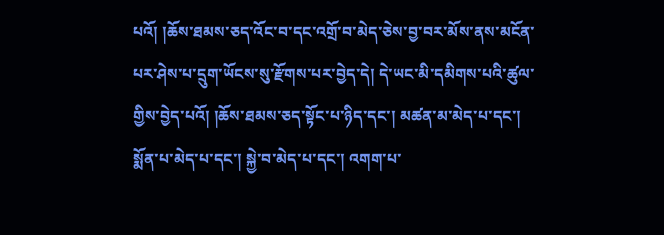པའོ། །ཆོས་ཐམས་ཅད་འོང་བ་དང་འགྲོ་བ་མེད་ཅེས་བྱ་བར་མོས་ནས་མངོན་པར་ཤེས་པ་དྲུག་ཡོངས་སུ་རྫོགས་པར་བྱེད་དེ། དེ་ཡང་མི་དམིགས་པའི་ཚུལ་གྱིས་བྱེད་པའོ། །ཆོས་ཐམས་ཅད་སྟོང་པ་ཉིད་དང་། མཚན་མ་མེད་པ་དང་། སྨོན་པ་མེད་པ་དང་། སྐྱེ་བ་མེད་པ་དང་། འགག་པ་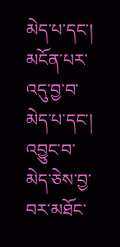མེད་པ་དང་། མངོན་པར་འདུ་བྱ་བ་མེད་པ་དང་། འབྱུང་བ་མེད་ཅེས་བྱ་བར་མཐོང་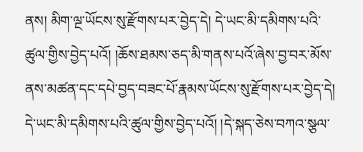ནས། མིག་ལྔ་ཡོངས་སུ་རྫོགས་པར་བྱེད་དེ། དེ་ཡང་མི་དམིགས་པའི་ཚུལ་གྱིས་བྱེད་པའོ། །ཆོས་ཐམས་ཅད་མི་གནས་པའོ་ཞེས་བྱ་བར་མོས་ནས་མཚན་དང་དཔེ་བྱད་བཟང་པོ་རྣམས་ཡོངས་སུ་རྫོགས་པར་བྱེད་དེ། དེ་ཡང་མི་དམིགས་པའི་ཚུལ་གྱིས་བྱེད་པའོ། །དེ་སྐད་ཅེས་བཀའ་སྩལ་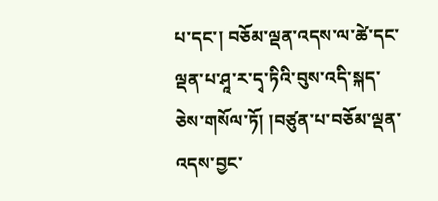པ་དང་། བཅོམ་ལྡན་འདས་ལ་ཚེ་དང་ལྡན་པ་ཤཱ་ར་དྭ་ཏིའི་བུས་འདི་སྐད་ཅེས་གསོལ་ཏོ། །བཙུན་པ་བཅོམ་ལྡན་འདས་བྱང་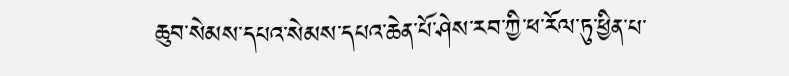ཆུབ་སེམས་དཔའ་སེམས་དཔའ་ཆེན་པོ་ཤེས་རབ་ཀྱི་ཕ་རོལ་ཏུ་ཕྱིན་པ་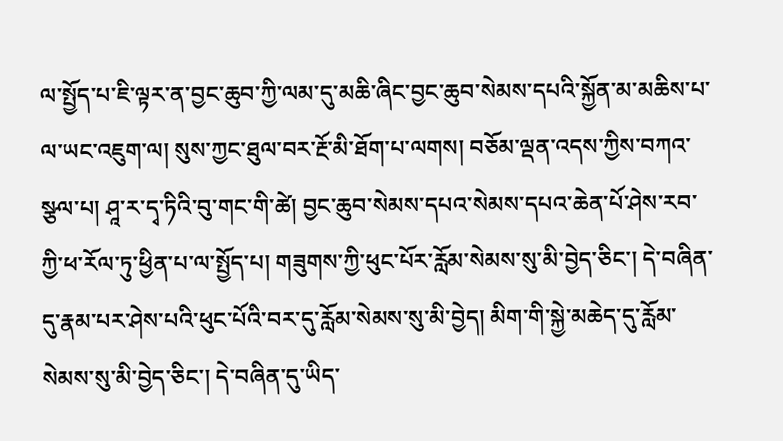ལ་སྤྱོད་པ་ཇི་ལྟར་ན་བྱང་ཆུབ་ཀྱི་ལམ་དུ་མཆི་ཞིང་བྱང་ཆུབ་སེམས་དཔའི་སྐྱོན་མ་མཆིས་པ་ལ་ཡང་འཇུག་ལ། སུས་ཀྱང་ཐུལ་བར་རྔོ་མི་ཐོག་པ་ལགས། བཅོམ་ལྡན་འདས་ཀྱིས་བཀའ་སྩལ་པ། ཤཱ་ར་དྭ་ཏིའི་བུ་གང་གི་ཚེ། བྱང་ཆུབ་སེམས་དཔའ་སེམས་དཔའ་ཆེན་པོ་ཤེས་རབ་ཀྱི་ཕ་རོལ་ཏུ་ཕྱིན་པ་ལ་སྤྱོད་པ། གཟུགས་ཀྱི་ཕུང་པོར་རློམ་སེམས་སུ་མི་བྱེད་ཅིང་། དེ་བཞིན་དུ་རྣམ་པར་ཤེས་པའི་ཕུང་པོའི་བར་དུ་རློམ་སེམས་སུ་མི་བྱེད། མིག་གི་སྐྱེ་མཆེད་དུ་རློམ་སེམས་སུ་མི་བྱེད་ཅིང་། དེ་བཞིན་དུ་ཡིད་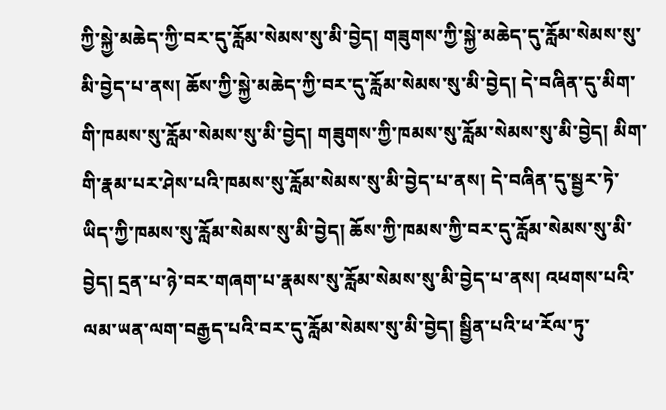ཀྱི་སྐྱེ་མཆེད་ཀྱི་བར་དུ་རློམ་སེམས་སུ་མི་བྱེད། གཟུགས་ཀྱི་སྐྱེ་མཆེད་དུ་རློམ་སེམས་སུ་མི་བྱེད་པ་ནས། ཆོས་ཀྱི་སྐྱེ་མཆེད་ཀྱི་བར་དུ་རློམ་སེམས་སུ་མི་བྱེད། དེ་བཞིན་དུ་མིག་གི་ཁམས་སུ་རློམ་སེམས་སུ་མི་བྱེད། གཟུགས་ཀྱི་ཁམས་སུ་རློམ་སེམས་སུ་མི་བྱེད། མིག་གི་རྣམ་པར་ཤེས་པའི་ཁམས་སུ་རློམ་སེམས་སུ་མི་བྱེད་པ་ནས། དེ་བཞིན་དུ་སྦྱར་ཏེ་ཡིད་ཀྱི་ཁམས་སུ་རློམ་སེམས་སུ་མི་བྱེད། ཆོས་ཀྱི་ཁམས་ཀྱི་བར་དུ་རློམ་སེམས་སུ་མི་བྱེད། དྲན་པ་ཉེ་བར་གཞག་པ་རྣམས་སུ་རློམ་སེམས་སུ་མི་བྱེད་པ་ནས། འཕགས་པའི་ལམ་ཡན་ལག་བརྒྱད་པའི་བར་དུ་རློམ་སེམས་སུ་མི་བྱེད། སྦྱིན་པའི་ཕ་རོལ་ཏུ་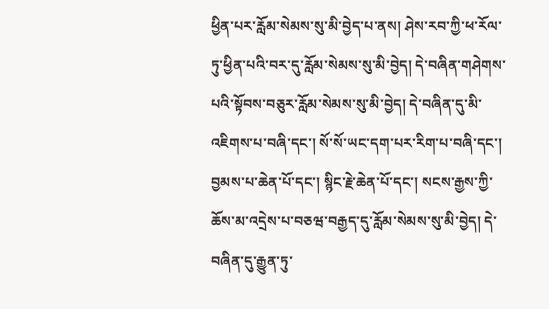ཕྱིན་པར་རློམ་སེམས་སུ་མི་བྱེད་པ་ནས། ཤེས་རབ་ཀྱི་ཕ་རོལ་ཏུ་ཕྱིན་པའི་བར་དུ་རློམ་སེམས་སུ་མི་བྱེད། དེ་བཞིན་གཤེགས་པའི་སྟོབས་བཅུར་རློམ་སེམས་སུ་མི་བྱེད། དེ་བཞིན་དུ་མི་འཇིགས་པ་བཞི་དང་། སོ་སོ་ཡང་དག་པར་རིག་པ་བཞི་དང་། བྱམས་པ་ཆེན་པོ་དང་། སྙིང་རྗེ་ཆེན་པོ་དང་། སངས་རྒྱས་ཀྱི་ཆོས་མ་འདྲེས་པ་བཅཝ་བརྒྱད་དུ་རློམ་སེམས་སུ་མི་བྱེད། དེ་བཞིན་དུ་རྒྱུན་ཏུ་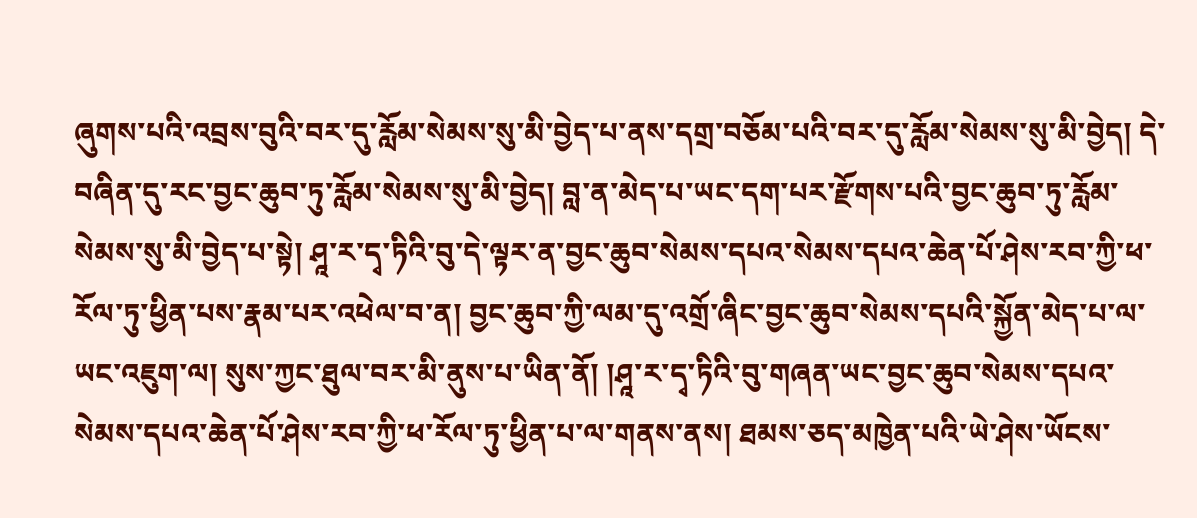ཞུགས་པའི་འབྲས་བུའི་བར་དུ་རློམ་སེམས་སུ་མི་བྱེད་པ་ནས་དགྲ་བཅོམ་པའི་བར་དུ་རློམ་སེམས་སུ་མི་བྱེད། དེ་བཞིན་དུ་རང་བྱང་ཆུབ་ཏུ་རློམ་སེམས་སུ་མི་བྱེད། བླ་ན་མེད་པ་ཡང་དག་པར་རྫོགས་པའི་བྱང་ཆུབ་ཏུ་རློམ་སེམས་སུ་མི་བྱེད་པ་སྟེ། ཤཱ་ར་དྭ་ཏིའི་བུ་དེ་ལྟར་ན་བྱང་ཆུབ་སེམས་དཔའ་སེམས་དཔའ་ཆེན་པོ་ཤེས་རབ་ཀྱི་ཕ་རོལ་ཏུ་ཕྱིན་པས་རྣམ་པར་འཕེལ་བ་ན། བྱང་ཆུབ་ཀྱི་ལམ་དུ་འགྲོ་ཞིང་བྱང་ཆུབ་སེམས་དཔའི་སྐྱོན་མེད་པ་ལ་ཡང་འཇུག་ལ། སུས་ཀྱང་ཐུལ་བར་མི་ནུས་པ་ཡིན་ནོ། །ཤཱ་ར་དྭ་ཏིའི་བུ་གཞན་ཡང་བྱང་ཆུབ་སེམས་དཔའ་སེམས་དཔའ་ཆེན་པོ་ཤེས་རབ་ཀྱི་ཕ་རོལ་ཏུ་ཕྱིན་པ་ལ་གནས་ནས། ཐམས་ཅད་མཁྱེན་པའི་ཡེ་ཤེས་ཡོངས་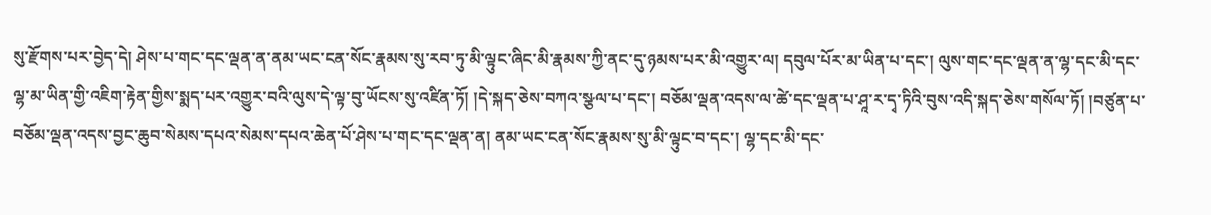སུ་རྫོགས་པར་བྱེད་དེ། ཤེས་པ་གང་དང་ལྡན་ན་ནམ་ཡང་ངན་སོང་རྣམས་སུ་རབ་ཏུ་མི་ལྟུང་ཞིང་མི་རྣམས་ཀྱི་ནང་དུ་ཉམས་པར་མི་འགྱུར་ལ། དབུལ་པོར་མ་ཡིན་པ་དང་། ལུས་གང་དང་ལྡན་ན་ལྷ་དང་མི་དང་ལྷ་མ་ཡིན་གྱི་འཇིག་རྟེན་གྱིས་སྨད་པར་འགྱུར་བའི་ལུས་དེ་ལྟ་བུ་ཡོངས་སུ་འཛིན་ཏོ། །དེ་སྐད་ཅེས་བཀའ་སྩལ་པ་དང་། བཅོམ་ལྡན་འདས་ལ་ཚེ་དང་ལྡན་པ་ཤཱ་ར་དྭ་ཏིའི་བུས་འདི་སྐད་ཅེས་གསོལ་ཏོ། །བཙུན་པ་བཅོམ་ལྡན་འདས་བྱང་ཆུབ་སེམས་དཔའ་སེམས་དཔའ་ཆེན་པོ་ཤེས་པ་གང་དང་ལྡན་ན། ནམ་ཡང་ངན་སོང་རྣམས་སུ་མི་ལྟུང་བ་དང་། ལྷ་དང་མི་དང་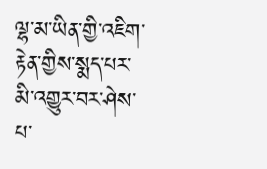ལྷ་མ་ཡིན་གྱི་འཇིག་རྟེན་གྱིས་སྨད་པར་མི་འགྱུར་བར་ཤེས་པ་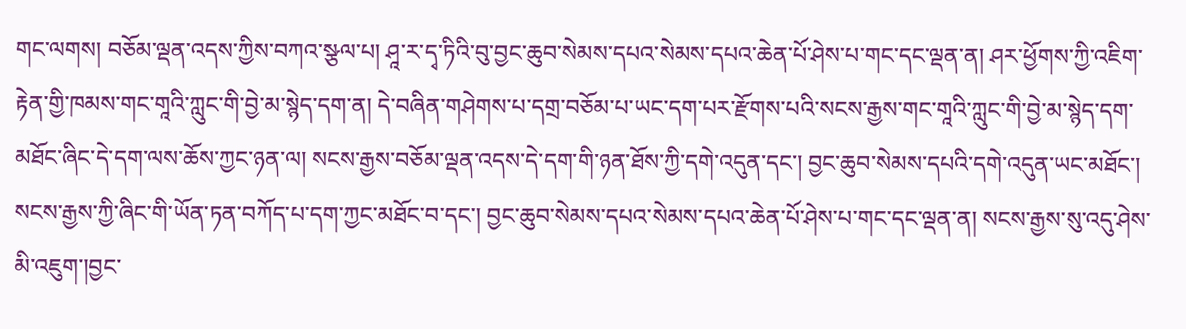གང་ལགས། བཅོམ་ལྡན་འདས་ཀྱིས་བཀའ་སྩལ་པ། ཤཱ་ར་དྭ་ཏིའི་བུ་བྱང་ཆུབ་སེམས་དཔའ་སེམས་དཔའ་ཆེན་པོ་ཤེས་པ་གང་དང་ལྡན་ན། ཤར་ཕྱོགས་ཀྱི་འཇིག་རྟེན་གྱི་ཁམས་གང་གཱའི་ཀླུང་གི་བྱེ་མ་སྙེད་དག་ན། དེ་བཞིན་གཤེགས་པ་དགྲ་བཅོམ་པ་ཡང་དག་པར་རྫོགས་པའི་སངས་རྒྱས་གང་གཱའི་ཀླུང་གི་བྱེ་མ་སྙེད་དག་མཐོང་ཞིང་དེ་དག་ལས་ཆོས་ཀྱང་ཉན་ལ། སངས་རྒྱས་བཅོམ་ལྡན་འདས་དེ་དག་གི་ཉན་ཐོས་ཀྱི་དགེ་འདུན་དང་། བྱང་ཆུབ་སེམས་དཔའི་དགེ་འདུན་ཡང་མཐོང་། སངས་རྒྱས་ཀྱི་ཞིང་གི་ཡོན་ཏན་བཀོད་པ་དག་ཀྱང་མཐོང་བ་དང་། བྱང་ཆུབ་སེམས་དཔའ་སེམས་དཔའ་ཆེན་པོ་ཤེས་པ་གང་དང་ལྡན་ན། སངས་རྒྱས་སུ་འདུ་ཤེས་མི་འཇུག་།བྱང་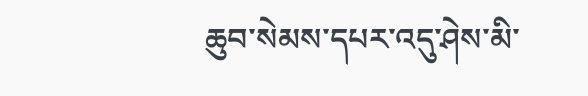ཆུབ་སེམས་དཔར་འདུ་ཤེས་མི་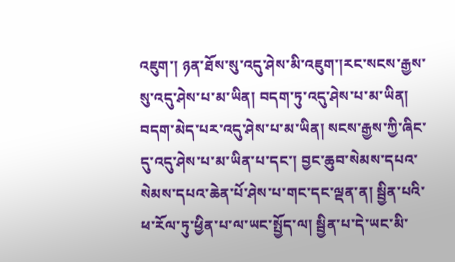འཇུག་། ཉན་ཐོས་སུ་འདུ་ཤེས་མི་འཇུག་།རང་སངས་རྒྱས་སུ་འདུ་ཤེས་པ་མ་ཡིན། བདག་ཏུ་འདུ་ཤེས་པ་མ་ཡིན། བདག་མེད་པར་འདུ་ཤེས་པ་མ་ཡིན། སངས་རྒྱས་ཀྱི་ཞིང་དུ་འདུ་ཤེས་པ་མ་ཡིན་པ་དང་། བྱང་ཆུབ་སེམས་དཔའ་སེམས་དཔའ་ཆེན་པོ་ཤེས་པ་གང་དང་ལྡན་ན། སྦྱིན་པའི་ཕ་རོལ་ཏུ་ཕྱིན་པ་ལ་ཡང་སྤྱོད་ལ། སྦྱིན་པ་དེ་ཡང་མི་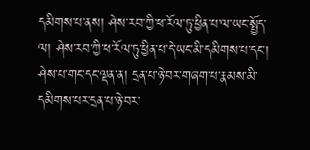དམིགས་པ་ནས། ཤེས་རབ་ཀྱི་ཕ་རོལ་ཏུ་ཕྱིན་པ་ལ་ཡང་སྤྱོད་ལ། ཤེས་རབ་ཀྱི་ཕ་རོལ་ཏུ་ཕྱིན་པ་དེ་ཡང་མི་དམིགས་པ་དང་། ཤེས་པ་གང་དང་ལྡན་ན། དྲན་པ་ཉེ་བར་གཞག་པ་རྣམས་མི་དམིགས་པར་དྲན་པ་ཉེ་བར་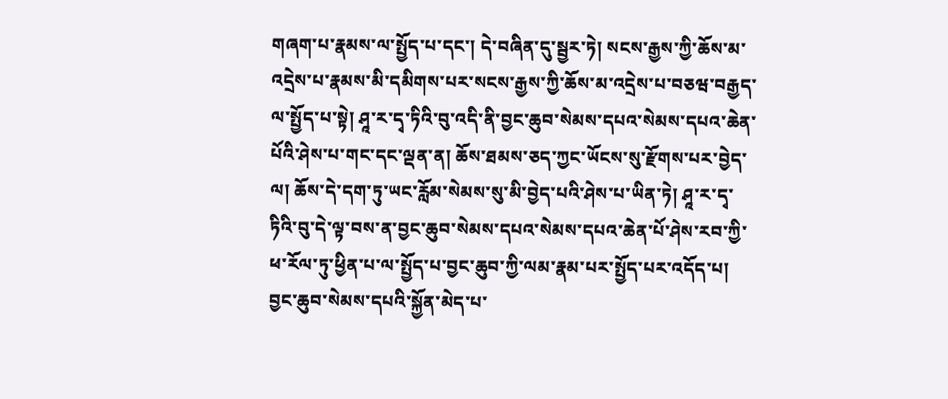གཞག་པ་རྣམས་ལ་སྤྱོད་པ་དང་། དེ་བཞིན་དུ་སྦྱར་ཏེ། སངས་རྒྱས་ཀྱི་ཆོས་མ་འདྲེས་པ་རྣམས་མི་དམིགས་པར་སངས་རྒྱས་ཀྱི་ཆོས་མ་འདྲེས་པ་བཅཝ་བརྒྱད་ལ་སྤྱོད་པ་སྟེ། ཤཱ་ར་དྭ་ཏིའི་བུ་འདི་ནི་བྱང་ཆུབ་སེམས་དཔའ་སེམས་དཔའ་ཆེན་པོའི་ཤེས་པ་གང་དང་ལྡན་ན། ཆོས་ཐམས་ཅད་ཀྱང་ཡོངས་སུ་རྫོགས་པར་བྱེད་ལ། ཆོས་དེ་དག་ཏུ་ཡང་རློམ་སེམས་སུ་མི་བྱེད་པའི་ཤེས་པ་ཡིན་ཏེ། ཤཱ་ར་དྭ་ཏིའི་བུ་དེ་ལྟ་བས་ན་བྱང་ཆུབ་སེམས་དཔའ་སེམས་དཔའ་ཆེན་པོ་ཤེས་རབ་ཀྱི་ཕ་རོལ་ཏུ་ཕྱིན་པ་ལ་སྤྱོད་པ་བྱང་ཆུབ་ཀྱི་ལམ་རྣམ་པར་སྤྱོད་པར་འདོད་པ། བྱང་ཆུབ་སེམས་དཔའི་སྐྱོན་མེད་པ་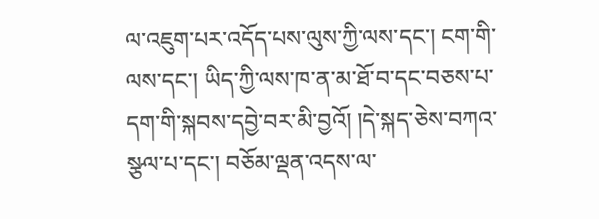ལ་འཇུག་པར་འདོད་པས་ལུས་ཀྱི་ལས་དང་། ངག་གི་ལས་དང་། ཡིད་ཀྱི་ལས་ཁ་ན་མ་ཐོ་བ་དང་བཅས་པ་དག་གི་སྐབས་དབྱེ་བར་མི་བྱའོ། །དེ་སྐད་ཅེས་བཀའ་སྩལ་པ་དང་། བཅོམ་ལྡན་འདས་ལ་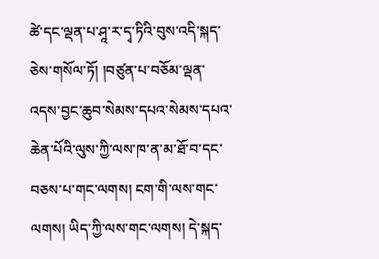ཚེ་དང་ལྡན་པ་ཤཱ་ར་དྭ་ཏིའི་བུས་འདི་སྐད་ཅེས་གསོལ་ཏོ། །བཙུན་པ་བཅོམ་ལྡན་འདས་བྱང་ཆུབ་སེམས་དཔའ་སེམས་དཔའ་ཆེན་པོའི་ལུས་ཀྱི་ལས་ཁ་ན་མ་ཐོ་བ་དང་བཅས་པ་གང་ལགས། ངག་གི་ལས་གང་ལགས། ཡིད་ཀྱི་ལས་གང་ལགས། དེ་སྐད་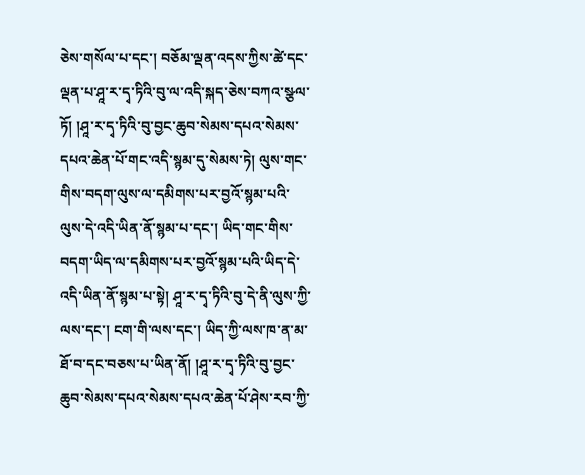ཅེས་གསོལ་པ་དང་། བཅོམ་ལྡན་འདས་ཀྱིས་ཚེ་དང་ལྡན་པ་ཤཱ་ར་དྭ་ཏིའི་བུ་ལ་འདི་སྐད་ཅེས་བཀའ་སྩལ་ཏོ། །ཤཱ་ར་དྭ་ཏིའི་བུ་བྱང་ཆུབ་སེམས་དཔའ་སེམས་དཔའ་ཆེན་པོ་གང་འདི་སྙམ་དུ་སེམས་ཏེ། ལུས་གང་གིས་བདག་ལུས་ལ་དམིགས་པར་བྱའོ་སྙམ་པའི་ལུས་དེ་འདི་ཡིན་ནོ་སྙམ་པ་དང་། ཡིད་གང་གིས་བདག་ཡིད་ལ་དམིགས་པར་བྱའོ་སྙམ་པའི་ཡིད་དེ་འདི་ཡིན་ནོ་སྙམ་པ་སྟེ། ཤཱ་ར་དྭ་ཏིའི་བུ་དེ་ནི་ལུས་ཀྱི་ལས་དང་། ངག་གི་ལས་དང་། ཡིད་ཀྱི་ལས་ཁ་ན་མ་ཐོ་བ་དང་བཅས་པ་ཡིན་ནོ། །ཤཱ་ར་དྭ་ཏིའི་བུ་བྱང་ཆུབ་སེམས་དཔའ་སེམས་དཔའ་ཆེན་པོ་ཤེས་རབ་ཀྱི་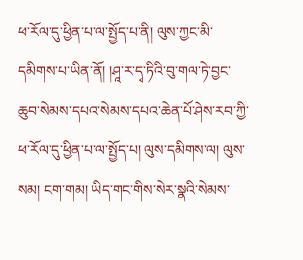ཕ་རོལ་དུ་ཕྱིན་པ་ལ་སྤྱོད་པ་ནི། ལུས་ཀྱང་མི་དམིགས་པ་ཡིན་ནོ། །ཤཱ་ར་དྭ་ཏིའི་བུ་གལ་ཏེ་བྱང་ཆུབ་སེམས་དཔའ་སེམས་དཔའ་ཆེན་པོ་ཤེས་རབ་ཀྱི་ཕ་རོལ་དུ་ཕྱིན་པ་ལ་སྤྱོད་པ། ལུས་དམིགས་ལ། ལུས་སམ། ངག་གམ། ཡིད་གང་གིས་སེར་སྣའི་སེམས་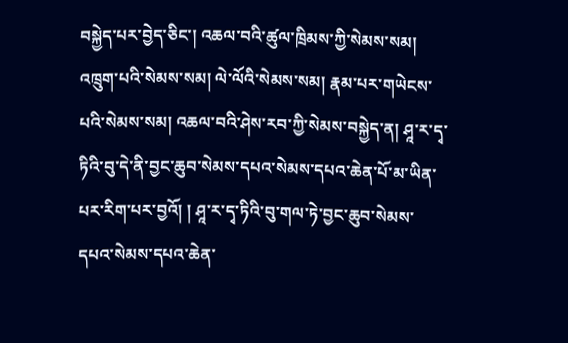བསྐྱེད་པར་བྱེད་ཅིང་། འཆལ་བའི་ཚུལ་ཁྲིམས་ཀྱི་སེམས་སམ། འཁྲུག་པའི་སེམས་སམ། ལེ་ལོའི་སེམས་སམ། རྣམ་པར་གཡེངས་པའི་སེམས་སམ། འཆལ་བའི་ཤེས་རབ་ཀྱི་སེམས་བསྐྱེད་ན། ཤཱ་ར་དྭ་ཏིའི་བུ་དེ་ནི་བྱང་ཆུབ་སེམས་དཔའ་སེམས་དཔའ་ཆེན་པོ་མ་ཡིན་པར་རིག་པར་བྱའོ། ། ཤཱ་ར་དྭ་ཏིའི་བུ་གལ་ཏེ་བྱང་ཆུབ་སེམས་དཔའ་སེམས་དཔའ་ཆེན་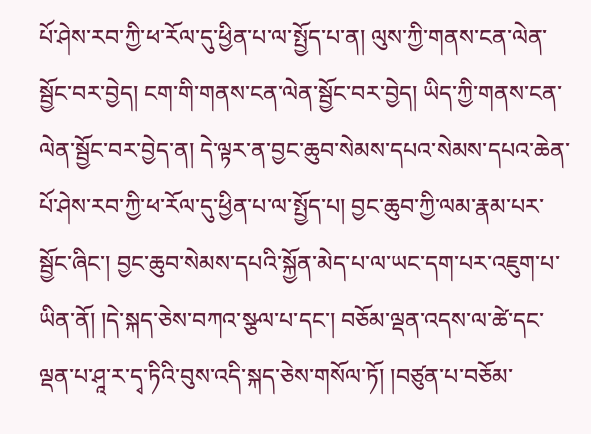པོ་ཤེས་རབ་ཀྱི་ཕ་རོལ་དུ་ཕྱིན་པ་ལ་སྤྱོད་པ་ན། ལུས་ཀྱི་གནས་ངན་ལེན་སྦྱོང་བར་བྱེད། ངག་གི་གནས་ངན་ལེན་སྦྱོང་བར་བྱེད། ཡིད་ཀྱི་གནས་ངན་ལེན་སྦྱོང་བར་བྱེད་ན། དེ་ལྟར་ན་བྱང་ཆུབ་སེམས་དཔའ་སེམས་དཔའ་ཆེན་པོ་ཤེས་རབ་ཀྱི་ཕ་རོལ་དུ་ཕྱིན་པ་ལ་སྤྱོད་པ། བྱང་ཆུབ་ཀྱི་ལམ་རྣམ་པར་སྦྱོང་ཞིང་། བྱང་ཆུབ་སེམས་དཔའི་སྐྱོན་མེད་པ་ལ་ཡང་དག་པར་འཇུག་པ་ཡིན་ནོ། །དེ་སྐད་ཅེས་བཀའ་སྩལ་པ་དང་། བཅོམ་ལྡན་འདས་ལ་ཚེ་དང་ལྡན་པ་ཤཱ་ར་དྭ་ཏིའི་བུས་འདི་སྐད་ཅེས་གསོལ་ཏོ། །བཙུན་པ་བཅོམ་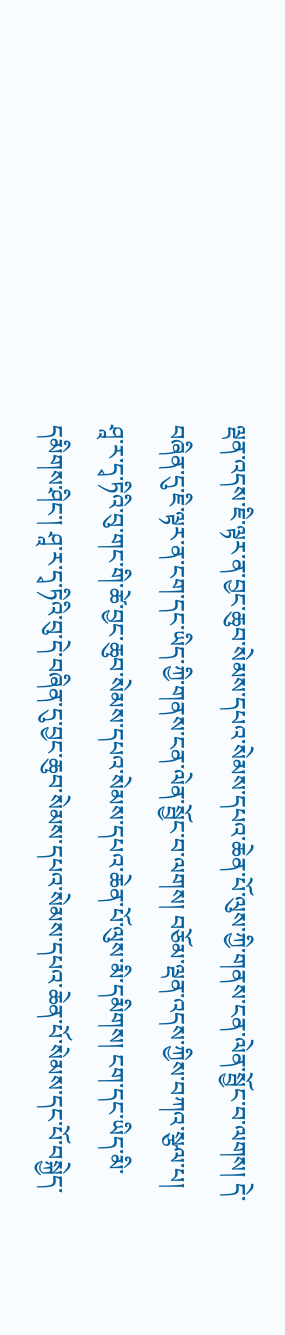ལྡན་འདས་ཇི་ལྟར་ན་བྱང་ཆུབ་སེམས་དཔའ་སེམས་དཔའ་ཆེན་པོ་ལུས་ཀྱི་གནས་ངན་ལེན་སྦྱོང་བ་ལགས། དེ་བཞིན་དུ་ཇི་ལྟར་ན་ངག་དང་ཡིད་ཀྱི་གནས་ངན་ལེན་སྦྱོང་བ་ལགས། བཅོམ་ལྡན་འདས་ཀྱིས་བཀའ་སྩལ་པ། ཤཱ་ར་དྭ་ཏིའི་བུ་གང་གི་ཚེ་བྱང་ཆུབ་སེམས་དཔའ་སེམས་དཔའ་ཆེན་པོ་ལུས་མི་དམིགས། ངག་དང་ཡིད་མི་དམིགས་ཤིང་། ཤཱ་ར་དྭ་ཏིའི་བུ་དེ་བཞིན་དུ་བྱང་ཆུབ་སེམས་དཔའ་སེམས་དཔའ་ཆེན་པོ་སེམས་དང་པོ་བསྐྱེད་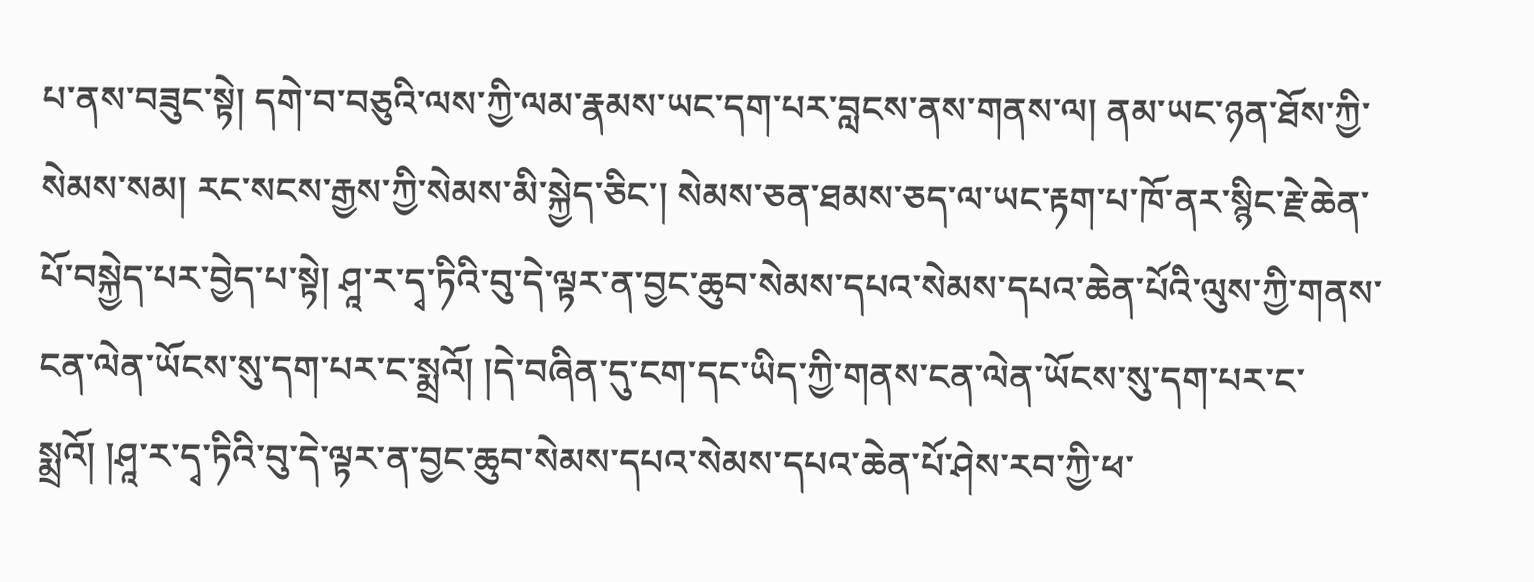པ་ནས་བཟུང་སྟེ། དགེ་བ་བཅུའི་ལས་ཀྱི་ལམ་རྣམས་ཡང་དག་པར་བླངས་ནས་གནས་ལ། ནམ་ཡང་ཉན་ཐོས་ཀྱི་སེམས་སམ། རང་སངས་རྒྱས་ཀྱི་སེམས་མི་སྐྱེད་ཅིང་། སེམས་ཅན་ཐམས་ཅད་ལ་ཡང་རྟག་པ་ཁོ་ནར་སྙིང་རྗེ་ཆེན་པོ་བསྐྱེད་པར་བྱེད་པ་སྟེ། ཤཱ་ར་དྭ་ཏིའི་བུ་དེ་ལྟར་ན་བྱང་ཆུབ་སེམས་དཔའ་སེམས་དཔའ་ཆེན་པོའི་ལུས་ཀྱི་གནས་ངན་ལེན་ཡོངས་སུ་དག་པར་ང་སྨྲའོ། །དེ་བཞིན་དུ་ངག་དང་ཡིད་ཀྱི་གནས་ངན་ལེན་ཡོངས་སུ་དག་པར་ང་སྨྲའོ། །ཤཱ་ར་དྭ་ཏིའི་བུ་དེ་ལྟར་ན་བྱང་ཆུབ་སེམས་དཔའ་སེམས་དཔའ་ཆེན་པོ་ཤེས་རབ་ཀྱི་ཕ་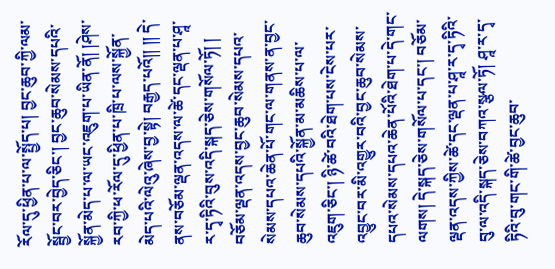རོལ་དུ་ཕྱིན་པ་ལ་སྤྱོད་པ། བྱང་ཆུབ་ཀྱི་ལམ་སྦྱོང་བར་བྱེད་ཅིང་། བྱང་ཆུབ་སེམས་དཔའི་སྐྱོན་མེད་པ་ལ་ཡང་འཇུག་པ་ཡིན་ནོ། །ཤེས་རབ་ཀྱི་ཕ་རོལ་དུ་ཕྱིན་པ་ཁྲི་པ་ལས་སྐྱོན་མེད་པའི་ལེའུ་ཞེས་བྱ་སྟེ། བརྒྱད་པའོ།། །། དེ་ནས་བཅོམ་ལྡན་འདས་ལ་ཚེ་དང་ལྡན་པ་ཤཱ་ར་དྭ་ཏིའི་བུས་འདི་སྐད་ཅེས་གསོལ་ཏོ། ། བཅོམ་ལྡན་འདས་བྱང་ཆུབ་སེམས་དཔའ་སེམས་དཔའ་ཆེན་པོ་གང་ལ་གནས་ན་བྱང་ཆུབ་སེམས་དཔའི་སྐྱོན་མ་མཆིས་པ་ལ་འཇུག་ཅིང་། ཉི་ཚེ་བའི་ཐེག་པས་ངེས་པར་འབྱུང་བར་མི་འགྱུར་བའི་བྱང་ཆུབ་སེམས་དཔའ་སེམས་དཔའ་ཆེན་པོའི་ཐེག་པ་དེ་གང་ལགས། དེ་སྐད་ཅེས་གསོལ་པ་དང་། བཅོམ་ལྡན་འདས་ཀྱིས་ཚེ་དང་ལྡན་པ་ཤཱ་ར་དྭ་ཏིའི་བུ་ལ་འདི་སྐད་ཅེས་བཀའ་སྩལ་ཏོ། ཤཱ་ར་དྭ་ཏིའི་བུ་གང་གི་ཚེ་བྱང་ཆུབ་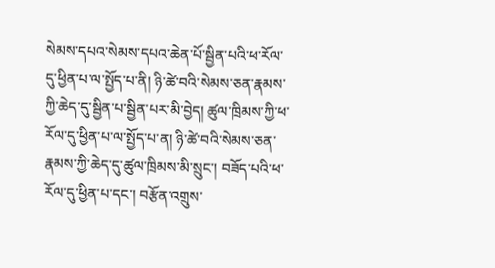སེམས་དཔའ་སེམས་དཔའ་ཆེན་པོ་སྦྱིན་པའི་ཕ་རོལ་དུ་ཕྱིན་པ་ལ་སྤྱོད་པ་ནི། ཉི་ཚེ་བའི་སེམས་ཅན་རྣམས་ཀྱི་ཆེད་དུ་སྦྱིན་པ་སྦྱིན་པར་མི་བྱེད། ཚུལ་ཁྲིམས་ཀྱི་ཕ་རོལ་དུ་ཕྱིན་པ་ལ་སྤྱོད་པ་ན། ཉི་ཚེ་བའི་སེམས་ཅན་རྣམས་ཀྱི་ཆེད་དུ་ཚུལ་ཁྲིམས་མི་སྲུང་། བཟོད་པའི་ཕ་རོལ་དུ་ཕྱིན་པ་དང་། བརྩོན་འགྲུས་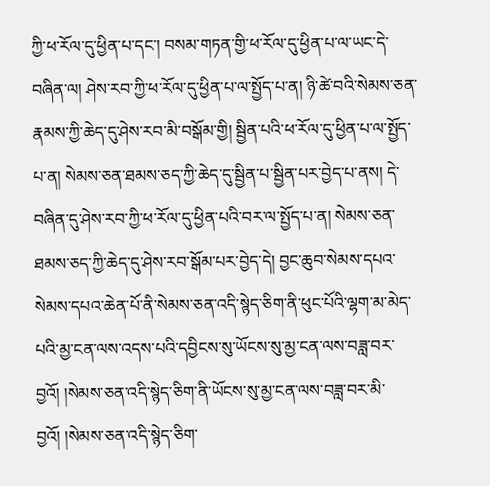ཀྱི་ཕ་རོལ་དུ་ཕྱིན་པ་དང་། བསམ་གཏན་གྱི་ཕ་རོལ་དུ་ཕྱིན་པ་ལ་ཡང་དེ་བཞིན་ལ། ཤེས་རབ་ཀྱི་ཕ་རོལ་དུ་ཕྱིན་པ་ལ་སྤྱོད་པ་ན། ཉི་ཚེ་བའི་སེམས་ཅན་རྣམས་ཀྱི་ཆེད་དུ་ཤེས་རབ་མི་བསྒོམ་གྱི། སྦྱིན་པའི་ཕ་རོལ་དུ་ཕྱིན་པ་ལ་སྤྱོད་པ་ན། སེམས་ཅན་ཐམས་ཅད་ཀྱི་ཆེད་དུ་སྦྱིན་པ་སྦྱིན་པར་བྱེད་པ་ནས། དེ་བཞིན་དུ་ཤེས་རབ་ཀྱི་ཕ་རོལ་དུ་ཕྱིན་པའི་བར་ལ་སྤྱོད་པ་ན། སེམས་ཅན་ཐམས་ཅད་ཀྱི་ཆེད་དུ་ཤེས་རབ་སྒོམ་པར་བྱེད་དེ། བྱང་ཆུབ་སེམས་དཔའ་སེམས་དཔའ་ཆེན་པོ་ནི་སེམས་ཅན་འདི་སྙེད་ཅིག་ནི་ཕུང་པོའི་ལྷག་མ་མེད་པའི་མྱ་ངན་ལས་འདས་པའི་དབྱིངས་སུ་ཡོངས་སུ་མྱ་ངན་ལས་བཟླ་བར་བྱའོ། །སེམས་ཅན་འདི་སྙེད་ཅིག་ནི་ཡོངས་སུ་མྱ་ངན་ལས་བཟླ་བར་མི་བྱའོ། །སེམས་ཅན་འདི་སྙེད་ཅིག་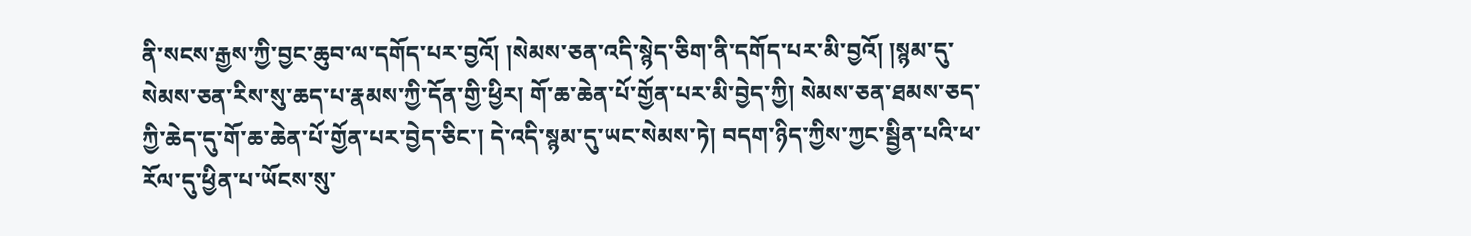ནི་སངས་རྒྱས་ཀྱི་བྱང་ཆུབ་ལ་དགོད་པར་བྱའོ། །སེམས་ཅན་འདི་སྙེད་ཅིག་ནི་དགོད་པར་མི་བྱའོ། །སྙམ་དུ་སེམས་ཅན་རིས་སུ་ཆད་པ་རྣམས་ཀྱི་དོན་གྱི་ཕྱིར། གོ་ཆ་ཆེན་པོ་གྱོན་པར་མི་བྱེད་ཀྱི། སེམས་ཅན་ཐམས་ཅད་ཀྱི་ཆེད་དུ་གོ་ཆ་ཆེན་པོ་གྱོན་པར་བྱེད་ཅིང་། དེ་འདི་སྙམ་དུ་ཡང་སེམས་ཏེ། བདག་ཉིད་ཀྱིས་ཀྱང་སྦྱིན་པའི་ཕ་རོལ་དུ་ཕྱིན་པ་ཡོངས་སུ་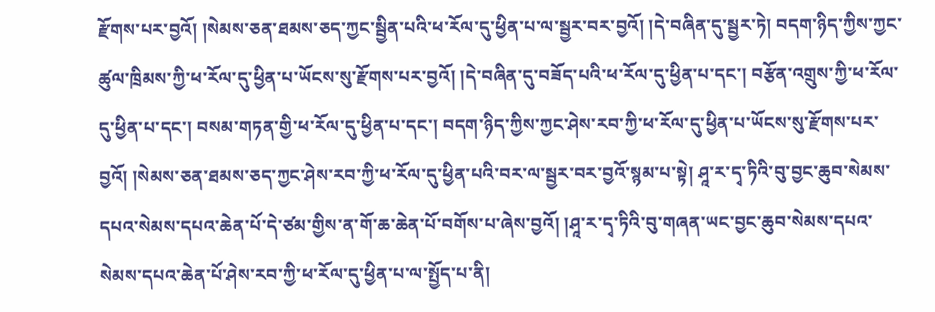རྫོགས་པར་བྱའོ། །སེམས་ཅན་ཐམས་ཅད་ཀྱང་སྦྱིན་པའི་ཕ་རོལ་དུ་ཕྱིན་པ་ལ་སྦྱར་བར་བྱའོ། །དེ་བཞིན་དུ་སྦྱར་ཏེ། བདག་ཉིད་ཀྱིས་ཀྱང་ཚུལ་ཁྲིམས་ཀྱི་ཕ་རོལ་དུ་ཕྱིན་པ་ཡོངས་སུ་རྫོགས་པར་བྱའོ། །དེ་བཞིན་དུ་བཟོད་པའི་ཕ་རོལ་དུ་ཕྱིན་པ་དང་། བརྩོན་འགྲུས་ཀྱི་ཕ་རོལ་དུ་ཕྱིན་པ་དང་། བསམ་གཏན་གྱི་ཕ་རོལ་དུ་ཕྱིན་པ་དང་། བདག་ཉིད་ཀྱིས་ཀྱང་ཤེས་རབ་ཀྱི་ཕ་རོལ་དུ་ཕྱིན་པ་ཡོངས་སུ་རྫོགས་པར་བྱའོ། །སེམས་ཅན་ཐམས་ཅད་ཀྱང་ཤེས་རབ་ཀྱི་ཕ་རོལ་དུ་ཕྱིན་པའི་བར་ལ་སྦྱར་བར་བྱའོ་སྙམ་པ་སྟེ། ཤཱ་ར་དྭ་ཏིའི་བུ་བྱང་ཆུབ་སེམས་དཔའ་སེམས་དཔའ་ཆེན་པོ་དེ་ཙམ་གྱིས་ན་གོ་ཆ་ཆེན་པོ་བགོས་པ་ཞེས་བྱའོ། །ཤཱ་ར་དྭ་ཏིའི་བུ་གཞན་ཡང་བྱང་ཆུབ་སེམས་དཔའ་སེམས་དཔའ་ཆེན་པོ་ཤེས་རབ་ཀྱི་ཕ་རོལ་དུ་ཕྱིན་པ་ལ་སྤྱོད་པ་ནི།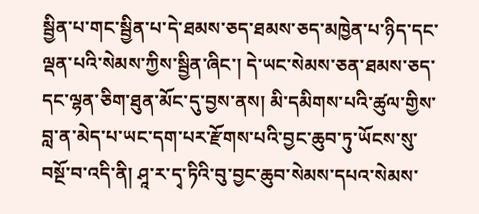སྦྱིན་པ་གང་སྦྱིན་པ་དེ་ཐམས་ཅད་ཐམས་ཅད་མཁྱེན་པ་ཉིད་དང་ལྡན་པའི་སེམས་ཀྱིས་སྦྱིན་ཞིང་། དེ་ཡང་སེམས་ཅན་ཐམས་ཅད་དང་ལྷན་ཅིག་ཐུན་མོང་དུ་བྱས་ནས། མི་དམིགས་པའི་ཚུལ་གྱིས་བླ་ན་མེད་པ་ཡང་དག་པར་རྫོགས་པའི་བྱང་ཆུབ་ཏུ་ཡོངས་སུ་བསྔོ་བ་འདི་ནི། ཤཱ་ར་དྭ་ཏིའི་བུ་བྱང་ཆུབ་སེམས་དཔའ་སེམས་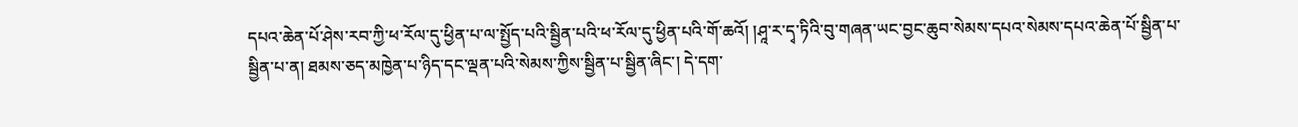དཔའ་ཆེན་པོ་ཤེས་རབ་ཀྱི་ཕ་རོལ་དུ་ཕྱིན་པ་ལ་སྤྱོད་པའི་སྦྱིན་པའི་ཕ་རོལ་དུ་ཕྱིན་པའི་གོ་ཆའོ། །ཤཱ་ར་དྭ་ཏིའི་བུ་གཞན་ཡང་བྱང་ཆུབ་སེམས་དཔའ་སེམས་དཔའ་ཆེན་པོ་སྦྱིན་པ་སྦྱིན་པ་ན། ཐམས་ཅད་མཁྱེན་པ་ཉིད་དང་ལྡན་པའི་སེམས་ཀྱིས་སྦྱིན་པ་སྦྱིན་ཞིང་། དེ་དག་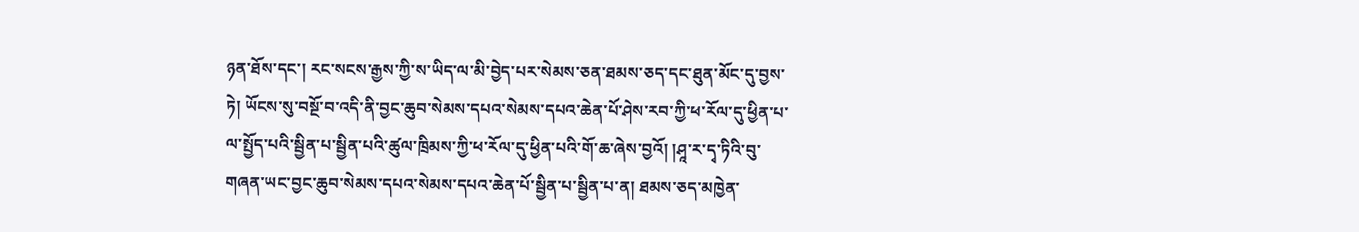ཉན་ཐོས་དང་། རང་སངས་རྒྱས་ཀྱི་ས་ཡིད་ལ་མི་བྱེད་པར་སེམས་ཅན་ཐམས་ཅད་དང་ཐུན་མོང་དུ་བྱས་ཏེ། ཡོངས་སུ་བསྔོ་བ་འདི་ནི་བྱང་ཆུབ་སེམས་དཔའ་སེམས་དཔའ་ཆེན་པོ་ཤེས་རབ་ཀྱི་ཕ་རོལ་དུ་ཕྱིན་པ་ལ་སྤྱོད་པའི་སྦྱིན་པ་སྦྱིན་པའི་ཚུལ་ཁྲིམས་ཀྱི་ཕ་རོལ་དུ་ཕྱིན་པའི་གོ་ཆ་ཞེས་བྱའོ། །ཤཱ་ར་དྭ་ཏིའི་བུ་གཞན་ཡང་བྱང་ཆུབ་སེམས་དཔའ་སེམས་དཔའ་ཆེན་པོ་སྦྱིན་པ་སྦྱིན་པ་ན། ཐམས་ཅད་མཁྱེན་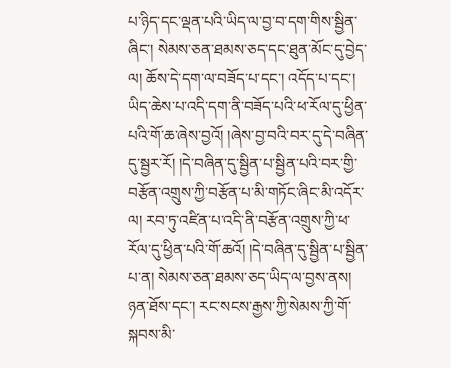པ་ཉིད་དང་ལྡན་པའི་ཡིད་ལ་བྱ་བ་དག་གིས་སྦྱིན་ཞིང་། སེམས་ཅན་ཐམས་ཅད་དང་ཐུན་མོང་དུ་བྱེད་ལ། ཆོས་དེ་དག་ལ་བཟོད་པ་དང་། འདོད་པ་དང་། ཡིད་ཆེས་པ་འདི་དག་ནི་བཟོད་པའི་ཕ་རོལ་དུ་ཕྱིན་པའི་གོ་ཆ་ཞེས་བྱའོ། །ཞེས་བྱ་བའི་བར་དུ་དེ་བཞིན་དུ་སྦྱར་རོ། །དེ་བཞིན་དུ་སྦྱིན་པ་སྦྱིན་པའི་བར་གྱི་བརྩོན་འགྲུས་ཀྱི་བརྩོན་པ་མི་གཏོང་ཞིང་མི་འདོར་ལ། རབ་ཏུ་འཛིན་པ་འདི་ནི་བརྩོན་འགྲུས་ཀྱི་ཕ་རོལ་དུ་ཕྱིན་པའི་གོ་ཆའོ། །དེ་བཞིན་དུ་སྦྱིན་པ་སྦྱིན་པ་ན། སེམས་ཅན་ཐམས་ཅད་ཡིད་ལ་བྱས་ནས། ཉན་ཐོས་དང་། རང་སངས་རྒྱས་ཀྱི་སེམས་ཀྱི་གོ་སྐབས་མི་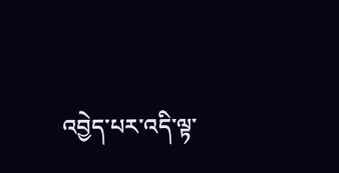འབྱེད་པར་འདི་ལྟ་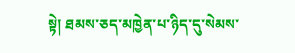སྟེ། ཐམས་ཅད་མཁྱེན་པ་ཉིད་དུ་སེམས་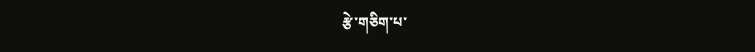རྩེ་གཅིག་པ་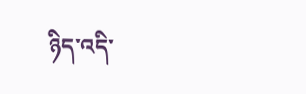ཉིད་འདི་